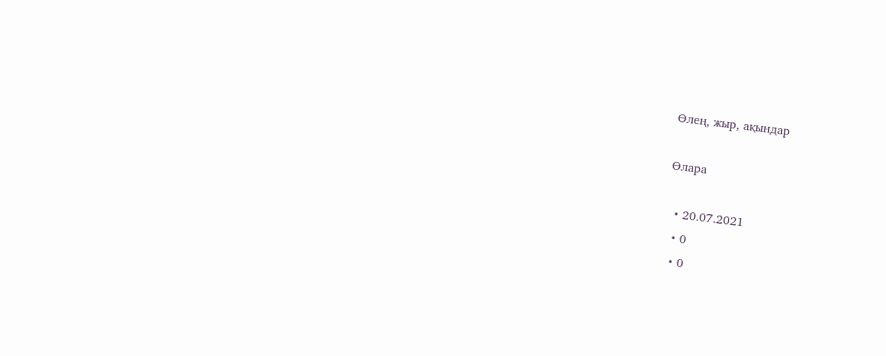Өлең, жыр, ақындар

Өлара

  • 20.07.2021
  • 0
  • 0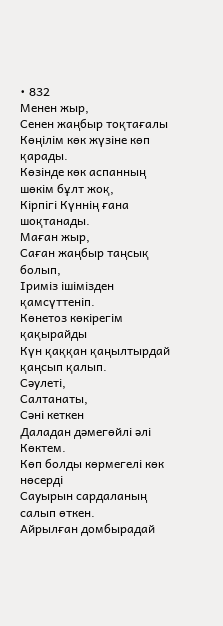• 832
Менен жыр,
Сенен жаңбыр тоқтағалы
Көңілім көк жүзіне көп қарады.
Көзінде көк аспанның шөкім бұлт жоқ,
Кірпігі Күннің ғана шоқтанады.
Маған жыр,
Саған жаңбыр таңсық болып,
Іриміз ішімізден қамсүттеніп.
Көнетоз көкірегім қақырайды
Күн қаққан қаңылтырдай қаңсып қалып.
Сəулеті,
Салтанаты,
Сəні кеткен
Даладан дəмегөйлі əлі Көктем.
Көп болды көрмегелі көк нөсерді
Сауырын сардаланың салып өткен.
Айрылған домбырадай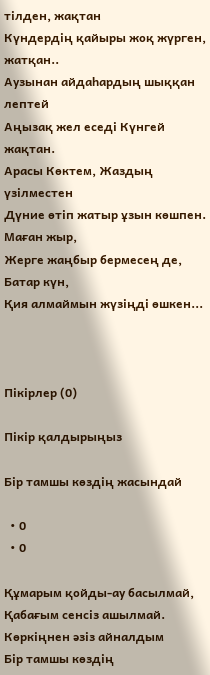тілден, жақтан
Күндердің қайыры жоқ жүрген, жатқан..
Аузынан айдаһардың шыққан лептей
Аңызақ жел еседі Күнгей жақтан.
Арасы Көктем, Жаздың үзілместен
Дүние өтіп жатыр ұзын көшпен.
Маған жыр,
Жерге жаңбыр бермесең де,
Батар күн,
Қия алмаймын жүзіңді өшкен...



Пікірлер (0)

Пікір қалдырыңыз

Бiр тамшы көздiң жасындай

  • 0
  • 0

Құмарым қойды-ау басылмай,
Қабағым сенсiз ашылмай.
Көркiңнен əзiз айналдым
Бiр тамшы көздiң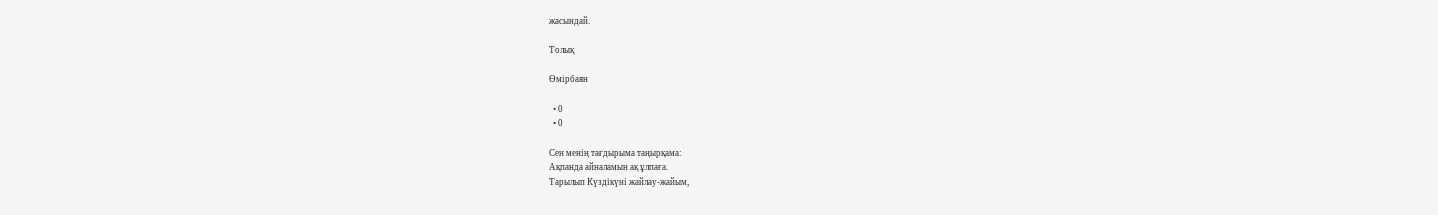жасындай.

Толық

Өмірбаян

  • 0
  • 0

Сен менің тағдырыма таңырқама:
Ақпанда айналамын ақ ұлпаға.
Тарылып Күздікүні жайлау-жайым,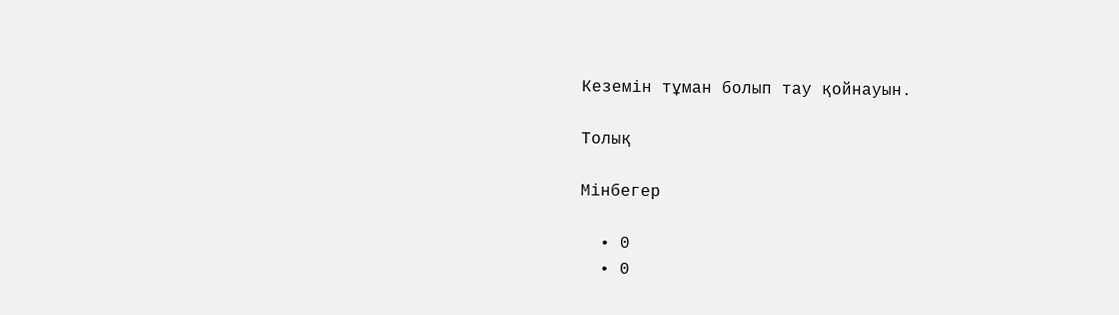Кеземін тұман болып тау қойнауын.

Толық

Мінбегер

  • 0
  • 0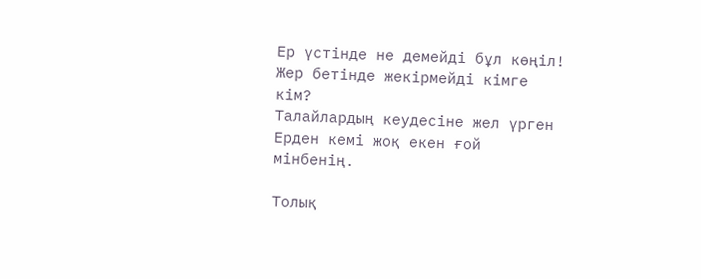Ер үстінде не демейді бұл көңіл!
Жер бетінде жекірмейді кімге кім?
Талайлардың кеудесіне жел үрген
Ерден кемі жоқ екен ғой мінбенің.

Толық